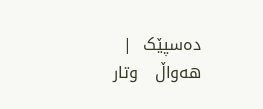ده‌سپێک  |  هه‌واڵ   وتار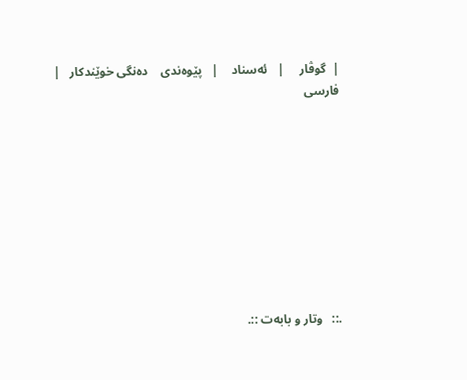|  گوڤار     |   ئه‌سناد    |   پێوه‌ندی    ده‌نگی خوێندكار   | فارسی









.::   وتار و بابه‌ت ::.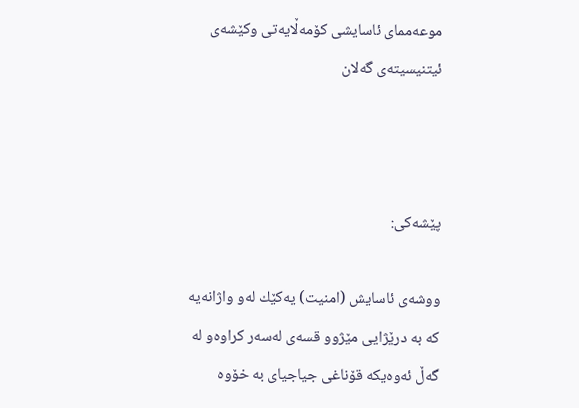موعه‌ممای ئاسایشی كۆمه‌ڵایه‌تی وكێشه‌ی ئیتنیسیته‌ی گه‌لان



پێشه‌كی:

ووشه‌ی‌ ئاسایش (امنیت) یه‌كێك له‌و واژانه‌یه‌ كه‌ به‌ درێژایی‌ مێژوو قسه‌ی‌ له‌سه‌ر كراوه‌‌و له‌ گه‌ڵ ئه‌وه‌یكه‌ قۆناغی‌ جیاجیای‌ به‌ خۆوه‌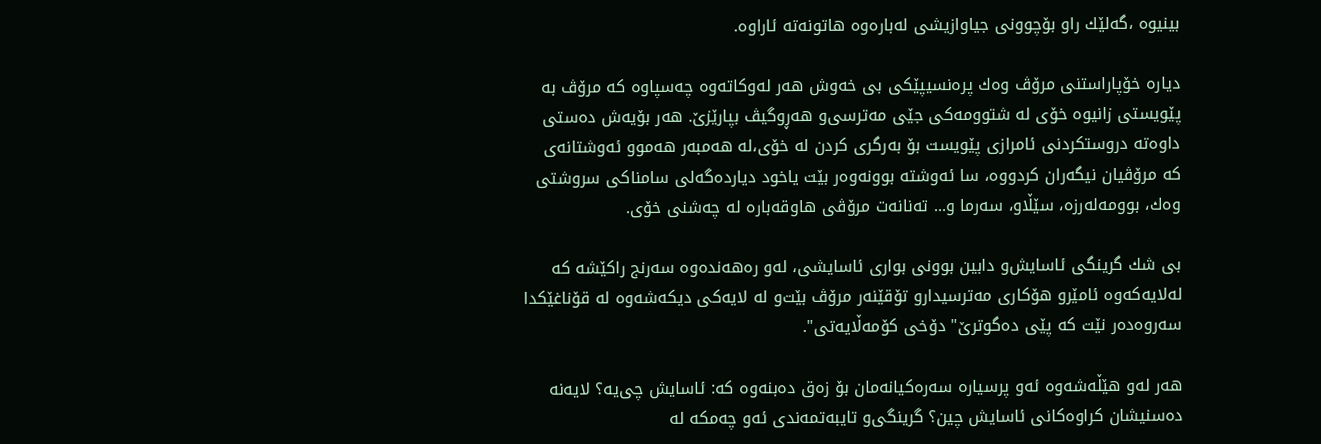بینیوه‌ ،گه‌لێك راو بۆچوونی‌ جیاوازیشی‌ له‌باره‌وه‌ هاتونه‌ته‌ ئاراوه‌.

دیاره‌ خۆپاراستنی‌ مرۆڤ وه‌ك پره‌نسیپێكی‌ بی‌ خه‌وش هه‌ر له‌وكاته‌وه‌ چه‌سپاوه‌ كه‌ مرۆڤ به‌ پێویستی‌ زانیوه‌ خۆی‌ له‌ شتوومه‌كی‌ جێی‌ مه‌ترسی‌‌و هه‌ڕوگیڤ بپارێزێ. هه‌ر بۆیه‌ش ده‌ستی‌ داوه‌ته‌ دروستكردنی‌ ئامرازی‌ پێویست بۆ به‌رگری‌ كردن له‌ خۆی‌،له‌ هه‌مبه‌ر هه‌موو ئه‌وشتانه‌ی‌ كه‌ مرۆڤیان نیگه‌ران كردووه‌، سا ئه‌وشته‌ بوونه‌وه‌ر بێت یاخود دیارده‌گه‌لی‌ سامناكی‌ سروشتی‌ وه‌ك، بوومه‌له‌رزه‌، سێڵاو، سه‌رما و... ته‌نانه‌ت مرۆڤی‌ هاوقه‌باره‌ له‌ چه‌شنی‌ خۆی.

بی‌ شك گرینگی‌ ئاسایش‌و دابین بوونی‌ بواری‌ ئاسایشی، له‌و ره‌هه‌نده‌وه‌ سه‌رنج راكێشه‌ كه‌ له‌لایه‌كه‌وه‌ ئامێر‌و هۆكاری‌ مه‌ترسیدار‌و تۆقێنه‌ر مرۆڤ بێت‌و له‌ لایه‌كی‌ دیكه‌شه‌وه‌ له‌ قۆناغێكدا سه‌روه‌ده‌ر نێت كه‌ پێی‌ ده‌گوترێ" دۆخی‌ كۆمه‌ڵایه‌تی".

هه‌ر له‌و هێڵه‌شه‌وه‌ ئه‌و پرسیاره‌ سه‌ره‌كیانه‌مان بۆ زه‌ق ده‌بنه‌وه‌ كه‌: ئاسایش چی‌یه‌؟ لایه‌نه‌ ده‌سنیشان كراوه‌كانی‌ ئاسایش چین؟ گرینگی‌‌و تایبه‌تمه‌ندی‌ ئه‌و چه‌مكه‌ له‌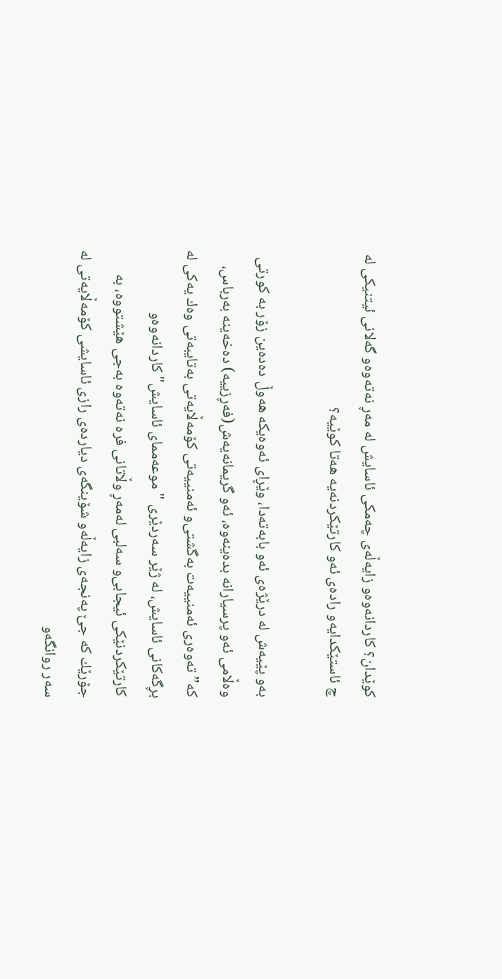كوێدان؟ كاردانه‌وه‌‌و زایه‌ڵه‌ی‌ چه‌مكی‌ ئاسایش له‌ مه‌ڕ نه‌ته‌وه‌‌و گه‌لانی‌ ئیتنیكی‌ له‌ چ ئاستێكدایه‌‌و راده‌ی‌ ئه‌و كارتێكردنه‌یه‌ هه‌تا كوێیه‌؟

به‌و پێیه‌ش‌ له‌ درێژه‌ی‌ ئه‌و بابه‌ته‌دا، وێڕای‌ ئه‌وه‌یكه‌ هه‌وڵ ده‌ده‌ین زۆر به‌ كورتی‌ وه‌ڵامی‌ ئه‌و پرسیارانه‌ بده‌ینه‌وه‌، ئه‌و گریمانه‌یه‌ش(فه‌ڕزییه‌) ده‌خه‌ینه‌ به‌رباس، كه‌” ته‌وه‌ری‌ ئه‌منییه‌ت به‌گشتی‌‌و ئه‌منییه‌تی‌ كۆمه‌ڵایه‌تی‌ به‌تایبه‌تی‌ وه‌ك یه‌كی‌ له‌ بڕگه‌كانی‌ ئاسایش، له‌ ژێر سه‌ردێری‌ "موعه‌ممای‌ ئاسایش" كاردانه‌وه‌‌و كارتێكردنێكی‌ ئیجابی‌‌و سه‌لبی‌ له‌مه‌ڕ وڵاتانی‌ فره‌ نه‌ته‌وه‌ به‌جی‌ هێشتووه‌، به‌ جۆرێك كه‌ جێ‌ په‌نجه‌ی‌ زایه‌ڵه‌‌و شۆینگه‌ی‌ دیارده‌ی‌ رازی‌ ئاسایشی‌ كۆمه‌ڵایه‌تی‌ له‌ سه‌ر روانگه‌‌و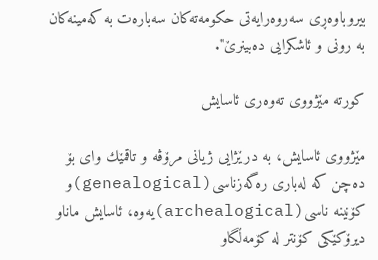بیروباوه‌ڕی‌ سه‌روه‌رایه‌تی‌ حكومه‌ته‌كان سه‌باره‌ت به‌ كه‌مینه‌كان به‌ رونی‌ ‌و ئاشكرایی‌ ده‌بینرێ".

كورته‌ مێژووی‌ ته‌وه‌ری‌ ئاسایش

مێژووی‌ ئاسایش، به‌ درێژایی‌ ژیانی‌ مرۆڤه‌ ‌و تاقمێك وای‌ بۆ ده‌چن كه‌ له‌بار‌ی‌ ره‌گه‌زناسی(genealogical)و كۆنینه‌ ناسی(archealogical)یه‌وه‌، ئاسایش مانا‌و دیرۆكێكی‌ كۆنتر له‌ كۆمه‌ڵگاو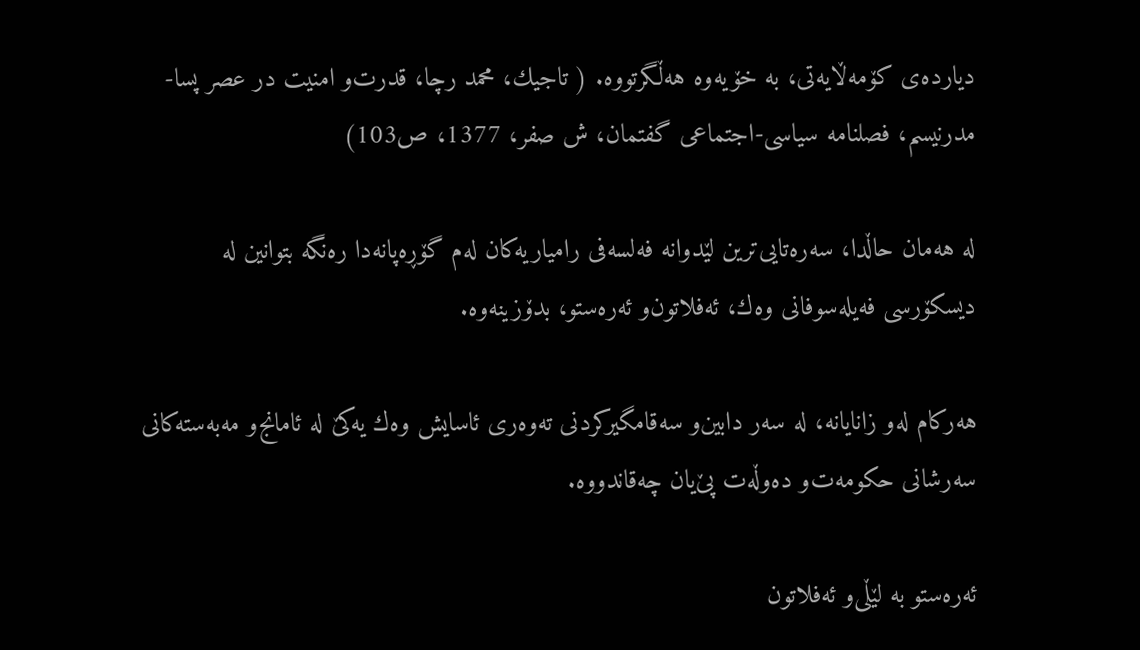دیارده‌ی‌ كۆمه‌ڵایه‌تی، به‌ خۆیه‌وه‌ هه‌ڵگرتووه‌. ( تاجیك، محمد رچا، قدرت‌و امنیت در عصر پسا-مدرنیسم، فصلنامه‌ سیاسی-اجتماعی‌ گفتمان، ش صفر، 1377، ص103)

له‌ هه‌مان حاڵدا، سه‌ره‌تایی‌ترین لێدوانه‌ فه‌لسه‌فی‌ رامیاریه‌كان له‌م گۆڕه‌پانه‌دا ره‌نگه‌ بتوانین له‌ دیسكۆرسی‌ فه‌یله‌سوفانی‌ وه‌ك، ئه‌فلاتون‌و ئه‌ره‌ستو، بدۆزینه‌وه‌.

هه‌ركام له‌و زانایانه‌، له‌ سه‌ر دابین‌و سه‌قامگیركردنی‌ ته‌وه‌ری‌ ئاسایش وه‌ك یه‌كێ‌ له‌ ئامانج‌و مه‌به‌سته‌كانی‌ سه‌رشانی‌ حكومه‌ت‌و ده‌و‌ڵه‌ت پێ‌یان چه‌قاندووه‌.

ئه‌ره‌ستو به‌ لێڵی‌‌و ئه‌فلاتون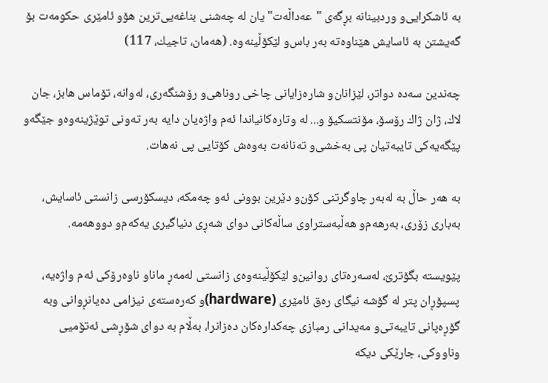به‌ ئاشكرایی‌‌و وردبینانه‌ بڕگه‌ی‌ "عه‌داڵه‌ت"یان له‌ چه‌شنی‌ بناغه‌یی‌ترین هۆ‌و ئامێری‌ حكومه‌ت بۆ گه‌یشتن به‌ ئاسایش هێناوه‌ته‌ به‌ر باس‌و لێكۆڵینه‌وه‌. (هه‌مان، تاجیك، 117)

چه‌ندین سه‌ده‌ دواتر، لێزانان‌و شاره‌زایانی‌ چاخی‌ روناهی‌‌و رۆشنگه‌ری، له‌وانه‌، تۆماس هابز، جان لاك، ژان ژاك رۆسۆ، مۆنتسكیۆ و... له‌ وتاره‌كانیاندا ئه‌م واژه‌یان دایه‌ به‌ر ته‌ونی‌ توێژینه‌وه‌‌و جێگه‌‌و پێگه‌یه‌كی‌ تایبه‌تیان پی‌ به‌خشی‌‌و ته‌نانه‌ت به‌وه‌ش كۆتایی‌ پی‌ نه‌هات.

به‌ هه‌ر حاڵ به‌ له‌به‌ر چاوگرتنی‌ كۆن‌و دێرین بوونی‌ ئه‌و چه‌مكه‌، دیسكۆرسی‌ زانستی‌ ئاسایش، به‌باری‌ زۆری، به‌رهه‌م‌و هه‌ڵبه‌ستراوی‌ ساڵه‌كانی‌ دوای‌ شه‌ڕی‌ دنیاگیری‌ یه‌كه‌م‌و دووهه‌مه‌.

پێویسته‌ بگۆترێ، له‌سه‌ره‌تای‌ روانین‌و لێكۆڵینه‌وه‌ی‌ زانستی‌ له‌مه‌ڕ مانا‌و ناوه‌رۆكی‌ ئه‌م واژه‌یه‌، پسپۆڕان پتر له‌ گۆشه‌ نیگای‌ ره‌ق ئامێری‌ (hardware)و كه‌ره‌سته‌ی‌ نیزامی‌ ده‌یانڕوانی‌ وبه‌ گۆڕه‌پانی‌ تایبه‌تی‌‌و مه‌یدانی‌ رمبازی‌ چه‌كداره‌كان ده‌زانرا، به‌ڵام به‌ دوای‌ شۆڕشی‌ ئه‌تۆمیی‌ وناووكی، جارێكی‌ دیكه‌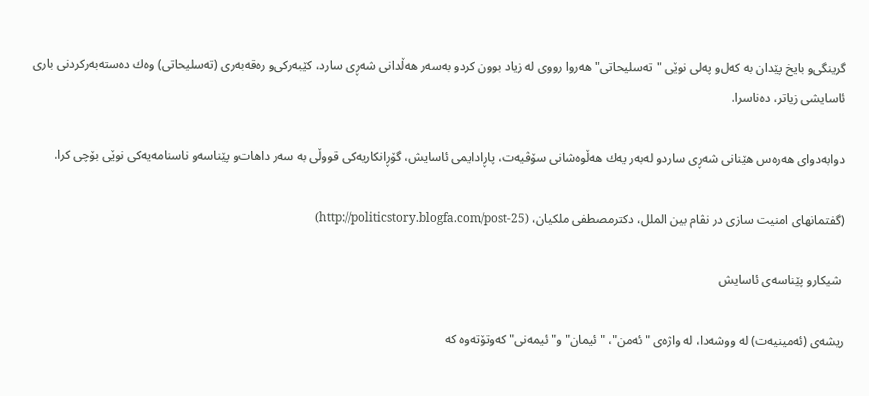گرینگی‌‌و بایخ پێدان به‌ كه‌‌ل‌و په‌لی‌ نوێی‌ "ته‌سلیحاتی" هه‌روا رووی‌ له‌ زیاد بوون كرد‌و به‌سه‌ر هه‌ڵدانی‌ شه‌ڕی‌ سارد، كێبه‌ركی‌‌و ره‌قه‌به‌ری‌ (ته‌سلیحاتی) وه‌ك ده‌سته‌به‌ركردنی‌ باری‌ ئاسایشی‌ زیاتر، ده‌ناسرا.

دوابه‌دوای‌ هه‌ره‌س هێنانی‌ شه‌ڕی‌ سارد‌و له‌به‌ر یه‌ك هه‌ڵوه‌شانی‌ سۆڤیه‌ت، پاڕادایمی‌ ئاسایش، گۆڕانكاریه‌كی‌ قووڵی‌ به‌ سه‌ر داهات‌و پێناسه‌‌و ناسنامه‌یه‌كی‌ نوێی‌ بۆچی‌ كرا.

(گفتمانهای‌ امنیت سازی‌ در نڤام بین الملل، دكترمصطفی‌ ملكیان، (http://politicstory.blogfa.com/post-25)

 شیكار‌و پێناسه‌ی‌ ئاسایش

ریشه‌ی‌ (ئه‌مینیه‌ت) له‌ ووشه‌دا، له‌ واژه‌ی‌ "ئه‌من"، "ئیمان" و" ئیمه‌نی" كه‌وتۆته‌وه‌ كه‌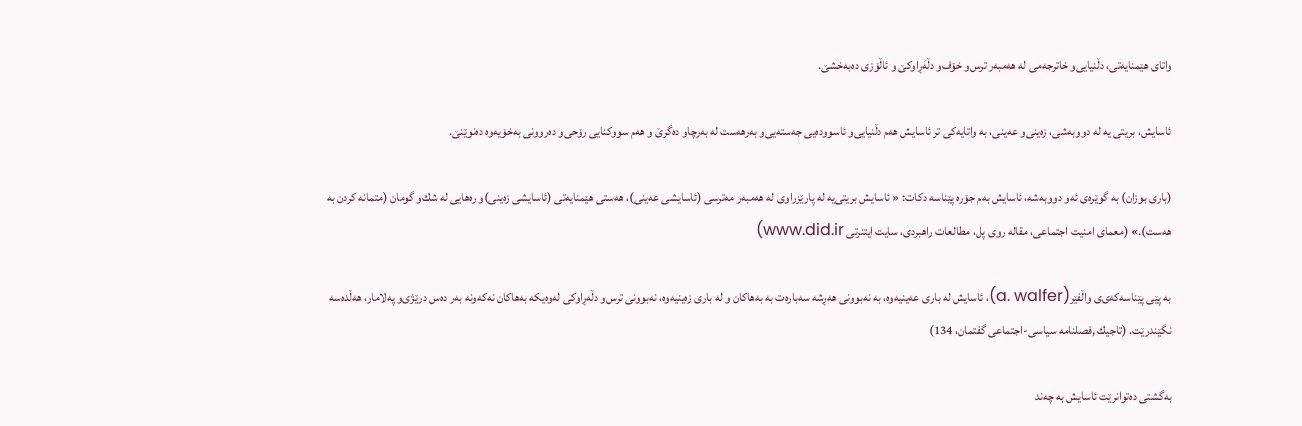واتای‌ هێمنایه‌تی‌، دڵنیایی‌‌و خاترجه‌می‌ له‌ هه‌مبه‌ر ترس‌و خۆف‌و دڵه‌َڕاوكێ‌ و ئاڵۆزی‌ ده‌به‌خشێ.

ئاسایش، بریتی‌ یه‌ له‌ دووبه‌شی، زه‌ینی‌‌و عه‌ینی، به‌ واتایه‌كی‌ تر ئاسایش هه‌م دڵنیایی‌‌و ئاسووده‌یی‌ جه‌سته‌یی‌‌و به‌رهه‌ست له‌ به‌رچاو ده‌گرێ‌ و هه‌م سووكنا‌یی‌ رۆحی‌‌و ده‌روونی‌ به‌خۆیه‌وه‌ ده‌نوێنێ.

(باری‌ بوزان) به‌ گوێره‌ی‌ ئه‌و دووبه‌شه‌، ئاسایش به‌م جۆره‌ پێناسه‌ دكات: « ئاسایش بریتی‌یه‌ له‌ پارێزراوی‌ له‌ هه‌مبه‌ر مه‌ترسی‌ (ئاسایشی‌ عه‌ینی)، هه‌ستی‌ هێمنایه‌تی‌ (ئاسایشی‌ زه‌ینی‌)و ره‌هایی‌ له‌ شك‌و گومان (متمانه‌ كردن به‌ هه‌ست).» (معمای‌ امنیت اجتماعی، مقاله‌ روی‌ پل، مطالعات راهبردی، سایت ایتنرتی‌ www.did.ir)

به‌ پێی‌ پێناسه‌كه‌ی‌ی‌ واڵفێر(a. walfer)، ئاسایش له‌ بار‌ی‌ عه‌ینیه‌وه‌، به‌ نه‌بوونی‌ هه‌ڕشه‌ سه‌باره‌ت به‌ به‌هاكان ‌و له‌ باری‌ زه‌ینیه‌وه‌، نه‌بوونی‌ ترس‌و دڵه‌ڕاوكی‌ له‌وه‌یكه‌ به‌هاكان نه‌كه‌ونه‌ به‌ر ده‌س درێژی‌‌و په‌لامار، هه‌ڵده‌سه‌ نگێندرێت. (تاجیك ,فصلنامه‌ سیاسی-اجتماعی‌ گفتمان، 134)

به‌گشتی‌ ده‌توانرێت ئاسایش به‌ چه‌ند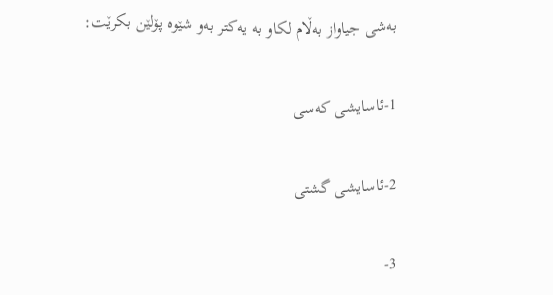به‌شی‌ جیاواز به‌ڵام لكاو به‌ یه‌كتر به‌و شێوه‌ پۆلێن بكرێت:

1-ئاسایشی‌ كه‌سی

2-ئاسایشی‌ گشتی

3-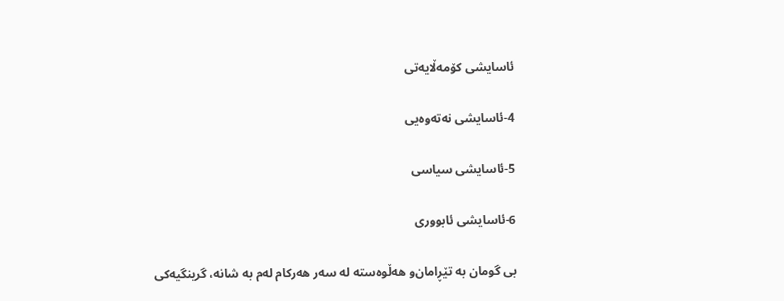ئاسایشی‌ كۆمه‌ڵایه‌تی

4-ئاسایشی‌ نه‌ته‌وه‌یی

5-ئاسایشی‌ سیاسی

6-ئاسایشی‌ ئابووری

بی‌ گومان به‌ تێڕامان‌و هه‌ڵوه‌سته‌ له‌ سه‌ر هه‌ركام له‌م به‌ شانه‌، گرینگیه‌كی‌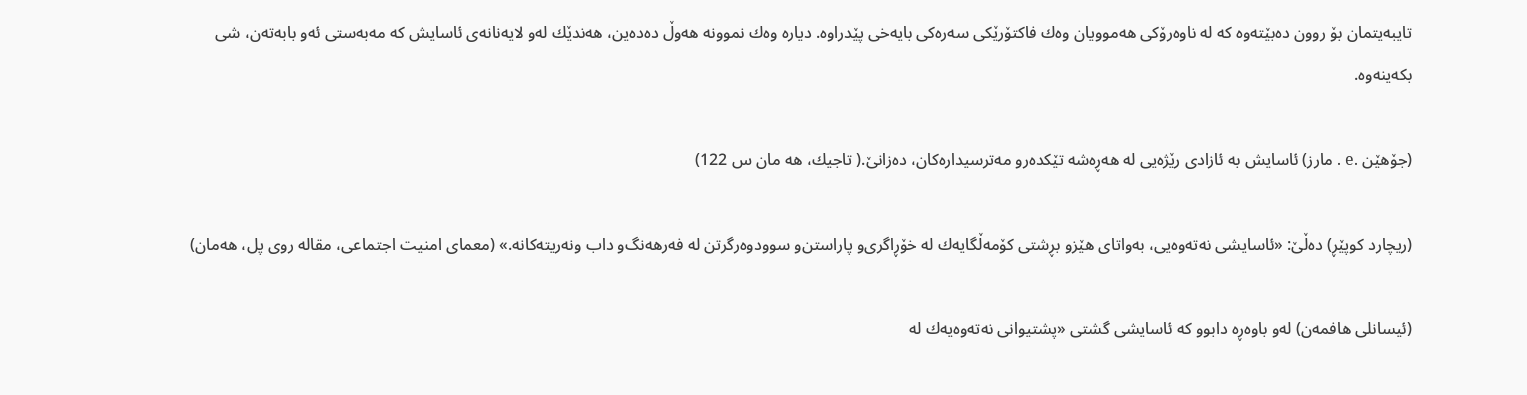تایبه‌یتمان بۆ روون ده‌بێته‌وه‌ كه‌ له‌ ناوه‌رۆكی‌ هه‌موویان وه‌ك فاكتۆرێكی‌ سه‌ره‌كی‌ بایه‌خی‌ پێدراوه‌. دیاره‌ وه‌ك نموونه‌ هه‌وڵ ده‌ده‌ین، هه‌ندێك له‌و لایه‌نانه‌ی‌ ئاسایش كه‌ مه‌به‌ستی‌ ئه‌و بابه‌ته‌ن، شی‌ بكه‌ینه‌وه‌.

(جۆهێن .e . مارز) ئاسایش به‌ ئازادی‌ رێژه‌یی‌ له‌ هه‌ڕه‌شه‌ تێكده‌ر‌و مه‌ترسیداره‌كان، ده‌زانێ.( تاجیك، هه‌ مان س 122)

(ریچارد كوپێڕ) ده‌ڵێ‌: «ئاسایشی‌ نه‌ته‌وه‌یی، به‌واتای‌ هێزو بڕشتی‌ كۆمه‌ڵگایه‌ك له‌ خۆڕاگری‌‌و پاراستن‌و سوودوه‌‌رگرتن له‌ فه‌رهه‌نگ‌و داب ونه‌ریته‌كانه‌.» (معمای‌ امنیت اجتماعی، مقاله‌ روی‌ پل، هه‌مان)

(ئیسانلی‌ هافمه‌ن) له‌و باوه‌ڕه‌ دابوو كه‌ ئاسایشی‌ گشتی‌ «پشتیوانی‌ نه‌ته‌وه‌یه‌ك له‌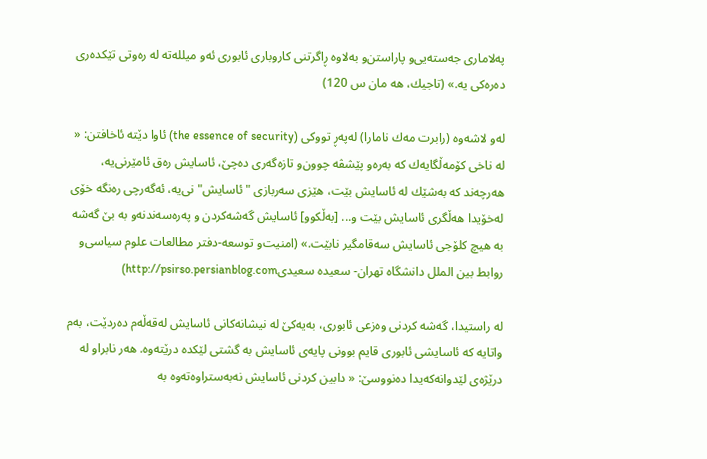په‌لاماری‌ جه‌سته‌یی‌‌و پاراستن‌و به‌لاوه‌ ڕاگرتنی‌ كاروباری‌ ئابوری‌ ئه‌و میلله‌ته‌ له‌ ره‌وتی‌ تێكده‌ری‌ ده‌ره‌كی‌ یه‌.» (تاجیك، هه‌ مان س 120)

له‌و لاشه‌وه‌ (رابرت مه‌ك نامارا) له‌په‌ڕ تووكی‌ (the essence of security) ئاوا دێته‌ ئاخافتن: « له‌ ناخی‌ كۆمه‌ڵگایه‌ك كه‌ به‌ره‌و پێشڤه‌ چوون‌و تازه‌گه‌ری‌ ده‌چێ، ئاسایش ره‌ق ئامێرنی‌یه‌، هه‌رچه‌ند كه‌ به‌شێك له‌ ئاسایش بێت، هێزی‌ سه‌ربازی‌ "ئاسایش" نی‌یه‌، ئه‌گه‌رچی‌ ره‌نگه‌ خۆی‌ له‌خۆیدا هه‌ڵگری‌ ئاسایش بێت و... [به‌ڵكوو] ئاسایش گه‌شه‌كردن و په‌ره‌سه‌ندنه‌‌و به‌ بێ‌ گه‌شه‌ به‌ هیچ كلۆجی‌ ئاسایش سه‌قامگیر نابێت.» (امنیت‌و توسعه‌-دفتر مطالعات علوم سیاسی‌‌و روابط بین الملل دانشگاه‌ تهران- سعیده‌ سعیدیhttp://psirso.persianblog.com)

له‌ راستیدا‌، گه‌شه‌ كردنی‌ وه‌زعی‌ ئابوری، به‌یه‌كێ‌ له‌ نیشانه‌كانی‌ ئاسایش له‌قه‌ڵه‌م ده‌ردێت، به‌م واتایه‌ كه‌ ئاسایشی‌ ئابوری‌ قایم بوونی‌ پایه‌ی‌ ئاسایش به‌ گشتی‌ لێكده‌ درێته‌وه‌. هه‌ر نابراو له‌ درێژه‌ی‌ لێدوانه‌كه‌یدا ده‌نووسێ: « دابین كردنی‌ ئاسایش نه‌به‌ستراوه‌ته‌وه‌ به‌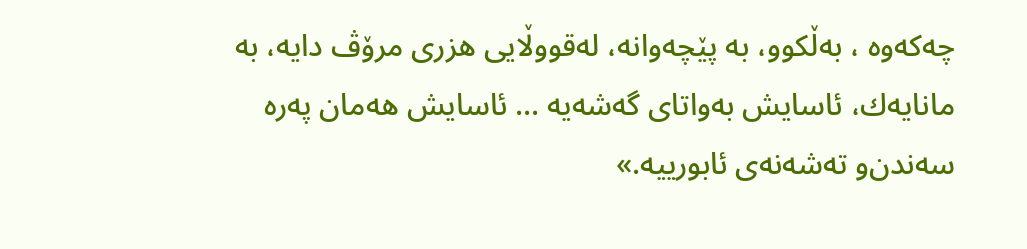چه‌كه‌وه‌ ، به‌ڵكوو، به‌ پێچه‌وانه‌، له‌قووڵایی‌ هزری‌ مرۆڤ دایه‌، به‌ مانایه‌ك، ئاسایش به‌واتا‌ی‌ گه‌شه‌یه‌ ... ئاسایش هه‌مان په‌ره‌ سه‌ندن‌و ته‌شه‌نه‌ی‌ ئابورییه‌.»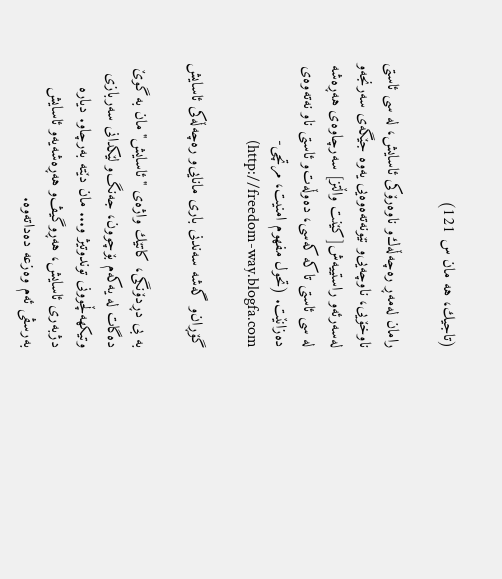(تاجیك، هه‌ مان س 121)

رامان له‌مه‌ڕ ره‌چه‌ڵه‌ك‌و ناوه‌رۆكی‌ ئاسایش، له‌ سی‌ ئاستی‌ ناوخۆیی، ناوچه‌یی‌‌و نێونه‌ته‌ه‌وه‌یی‌ یه‌وه‌ جێگه‌ی‌ سه‌رنجه‌‌و له‌سه‌رئه‌و راستییه‌ش‌[كێنت واڵتز] سه‌رچاوه‌ی‌ هه‌ڕه‌شه‌ له‌ سی‌ ئاستی‌ تاكه‌ كه‌سی، ده‌وڵه‌ت‌و ئاستی‌ ناو نه‌ته‌وه‌ی‌ ده‌زانێت. (تحول مفهوم امنیت، مرتچی- http://freedom-way.blogfa.com)

گۆڕان‌و گه‌شه‌ سه‌ندنی‌ باری‌ مانایی‌‌و ره‌چه‌ڵه‌كی‌ ئاسایش

به‌ بی‌ دڕدۆنگی، كاتێك واژه‌ی‌ "ئاسایش"مان به‌ گوێ‌ ده‌گات له‌ یه‌كه‌م بۆچوون، جه‌نگ‌و لێكدانی‌ سه‌ربازی‌ وتیكهه‌ڵچوونی‌ توندوتیژ و... مان دێته‌ به‌رچاو. دیاره‌ دژبه‌ری‌ ئاسایش، هه‌ڕوگیڤ‌و هه‌ڕه‌شه‌یه‌‌و ئاسایش به‌رسڤی‌ ئه‌م وه‌زعه‌ ده‌داته‌وه‌.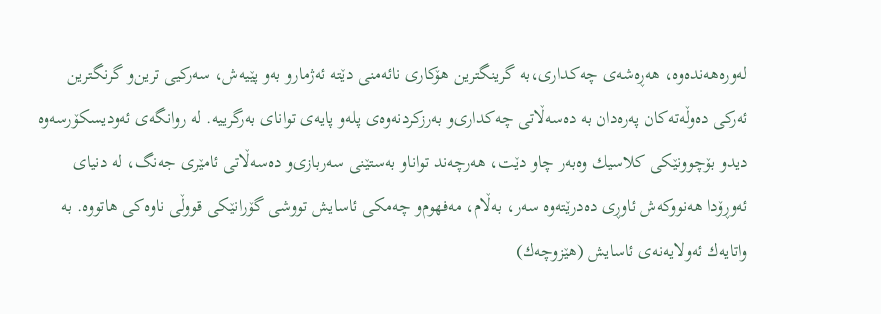له‌وره‌هه‌نده‌وه‌، هه‌ڕه‌شه‌ی‌ چه‌كداری،به‌ گرینگترین هۆكاری‌ نائه‌منی‌ دێته‌ ئه‌ژمار‌و به‌و‌ پێیه‌ش، سه‌ركیی‌ ترین‌و گرنگترین ئه‌ركی‌ ده‌وڵه‌ته‌كان په‌ره‌دان به‌ ده‌سه‌ڵاتی‌ چه‌كداری‌‌و به‌رزكردنه‌وه‌ی‌ پله‌و پایه‌ی‌ توانای‌ به‌رگرییه‌. له‌ روانگه‌ی‌ ئه‌ودیسكۆرسه‌وه‌ دید‌و بۆچوونێكی‌ كلاسیك وه‌به‌ر چاو دێت، هه‌رچه‌ند توانا‌و به‌ستێنی‌ سه‌ربازی‌‌و ده‌سه‌ڵاتی‌ ئامێری‌ جه‌نگ، له‌ دنیای‌ ئه‌وڕۆدا هه‌نووكه‌ش ئاوڕی‌ ده‌درێته‌وه‌ سه‌ر، به‌ڵام، مه‌فهوم‌و چه‌مكی‌ ئاسایش تووشی‌ گۆرانێكی‌ قووڵی‌ ناوه‌كی‌ هاتووه‌. به‌ واتا‌یه‌ك ئه‌ولایه‌نه‌ی‌ ئاسایش (هێزوچه‌ك)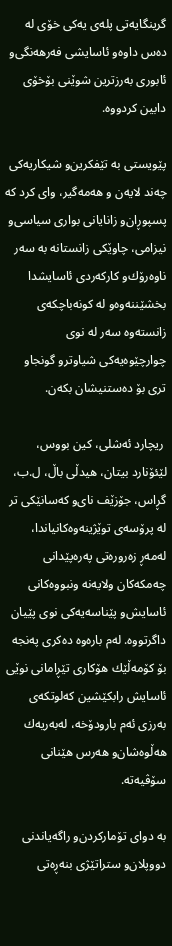گرینگایه‌تی‌ پله‌ی‌ یه‌كی‌ خۆی‌ له‌ ده‌س داوه‌‌و ئاسایشی‌ فه‌رهه‌نگی‌‌و ئابوری‌ به‌رزترین شوێنی‌ بۆخۆی‌ دابین كردووه‌.

پێویستی‌ به‌ تێفكرین‌و شیكاریه‌كی‌ چه‌ند لایه‌ن و هه‌مه‌گیر، وای‌ كرد كه‌ پسپوڕان‌و زانایانی‌ بواری‌ سیاسی‌‌و نیزامی، چاوێكی‌ زانستانه‌ به‌ سه‌ر ناوه‌رۆك‌و كاركه‌ردی‌ ئاسایشدا بخشێننه‌وه‌و له‌ كونه‌باچكه‌ی‌ زانسته‌وه‌ سه‌ر له‌ نوی‌ چوارچێوه‌یه‌كی‌ شیاوتر‌و گونجاو تری‌ بۆ ده‌ستنیشان بكه‌ن.

 ریچارد ئه‌شلی، كین بووس، لێئۆنارد بیتان، هیدڵی‌ باڵ، ل.ب، گڕاس، جۆزێف نای‌‌و كه‌سانێكی‌ تر له‌ پرۆسه‌ی‌ توێژینه‌وه‌كانیاندا، له‌مه‌ڕ زه‌روره‌تی‌ په‌ره‌پێدانی‌ چه‌مكه‌كان ولایه‌نه‌ ونبووه‌كانی‌ ئاسایش‌و پێناسه‌یه‌كی‌ نوی‌ پێیان داگرتووه‌. له‌م باره‌وه‌ ده‌كری‌ په‌نجه‌ بۆ كۆمه‌ڵێك هۆكاری‌ تێڕامانی‌ نوێی‌ ئاسایش رابكێشین كه‌لوتكه‌ی‌ به‌رزی‌ ئه‌م بارودۆخه‌، له‌به‌ریه‌ك هه‌ڵوه‌شان‌و هه‌رس هێنانی‌ سۆڤیه‌ته‌.

به‌ دوای‌ تۆماركردن‌و راگه‌یاندنی‌ دووپلان‌و ستراتێژی‌ بنه‌ڕه‌تی‌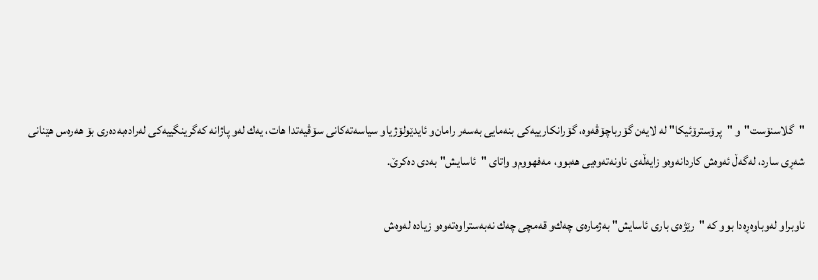"گلاسنۆست"و "پرۆسترۆئیكا" له‌ لایه‌ن گۆرباچۆڤه‌وه‌، گۆرانكارییه‌كی‌ بنه‌مایی‌ به‌سه‌ر رامان‌و ئایدێولۆژیا‌و سیاسه‌ته‌كانی‌ سۆڤیه‌تدا هات، یه‌ك له‌و پاژانه‌ كه‌گرینگییه‌كی‌ له‌راده‌به‌ده‌ری‌ بۆ هه‌ره‌س هێنانی‌ شه‌ڕی‌ سارد، له‌گه‌ڵ ئه‌وه‌ش كاردانه‌وه‌‌و زایه‌ڵه‌ی‌ ناونه‌ته‌وه‌یی‌ هه‌بوو، مه‌فهووم‌و واتای‌ "ئاسایش" به‌دی‌ ده‌كرێ.

ناوبراو له‌وباوه‌ڕه‌دا بوو كه‌ "رێژه‌ی‌ باری‌ ئاسایش" به‌ژماره‌ی‌ چه‌ك‌و قه‌مچی‌ چه‌ك نه‌به‌ستراوه‌ته‌وه‌‌و زیاده‌ له‌وه‌ش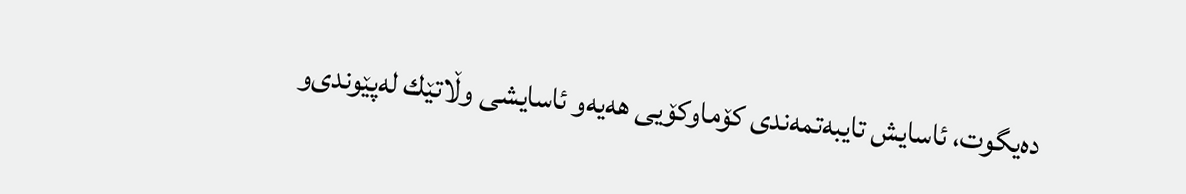ده‌یگوت، ئاسایش تایبه‌تمه‌ندی كۆماوكۆیی‌ هه‌یه‌‌و ئاسایشی‌ وڵاتێك له‌پێوندی‌‌و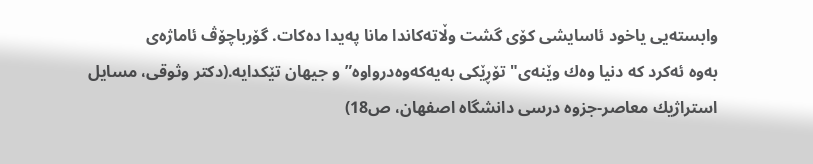وابسته‌یی‌ یاخود ئاسایشی‌ كۆی‌ گشت وڵاته‌كاندا مانا په‌یدا ده‌كات‌. گۆرباچۆڤ ئاماژه‌ی‌ به‌وه‌ ‌ئه‌كرد كه‌ دنیا وه‌ك وێنه‌ی" تۆڕێكی‌ به‌یه‌كه‌وه‌درواوه‌”و جیهان تێكدایه‌.(دكتر وثوقی، مسایل استراژیك معاصر-جزوه‌ درسی‌ دانشگاه‌ اصفهان، ص18)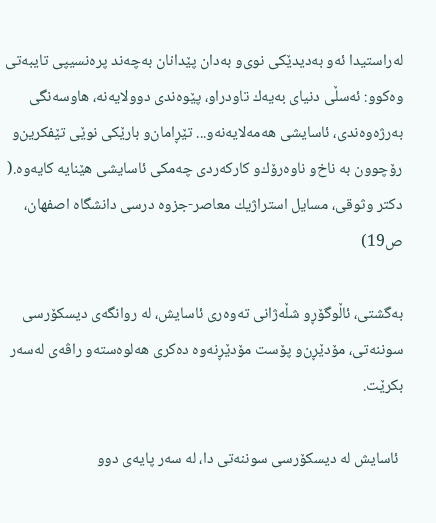له‌راستیدا ئه‌و به‌دیدێكی‌ نوی‌‌و به‌دان پێدانان به‌چه‌ند پره‌نسیپی‌ تایبه‌تی‌ وه‌كوو: ئه‌سڵی‌ دنیای‌ به‌یه‌ك تاودراو، پێوه‌ندی‌ دوولایه‌نه‌، هاوسه‌نگی‌ به‌رژه‌وه‌ندی، ئاسایشی‌ هه‌مه‌لایه‌نه‌و... تێڕامان‌و بارێكی‌ نوێی‌ تێفكرین‌و رۆچوون به‌ ناخ‌و ناوه‌رۆك‌و كاركه‌ردی‌ چه‌مكی‌ ئاسایشی‌ هێنایه‌ كایه‌وه‌.( دكتر وثوقی، مسایل استراژیك معاصر-جزوه‌ درسی‌ دانشگاه‌ اصفهان، ص19)

به‌گشتی، ئاڵوگۆڕ‌و شڵه‌ژانی‌ ته‌وه‌ری‌ ئاسایش، له‌ روانگه‌ی‌ دیسكۆرسی‌ سوننه‌تی، مۆدێڕن‌و پۆست مۆدێڕنه‌وه‌ ده‌كری‌ هه‌لوه‌سته‌‌و راڤه‌ی‌ له‌سه‌ر بكرێت.

 ئاسایش له‌ دیسكۆرسی‌ سوننه‌تی دا، له‌ سه‌ر پایه‌ی‌ دوو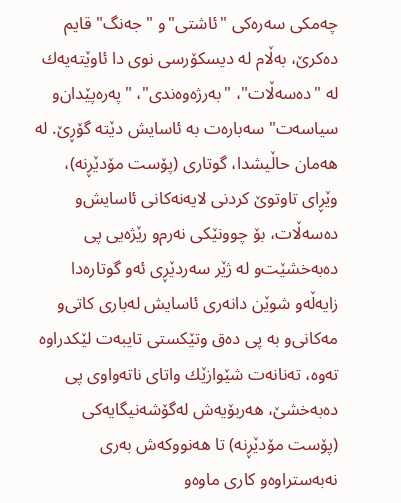چه‌مكی‌ سه‌ره‌كی‌ "ئاشتی"و " جه‌نگ" قایم ده‌كرێ، به‌ڵام له‌ دیسكۆرسی‌ نوی‌ دا ئاوێته‌یه‌ك له‌ "ده‌سه‌ڵات"، "به‌رژه‌وه‌ندی"، "په‌ره‌پێدان‌و سیاسه‌ت" سه‌باره‌ت به‌ ئاسایش دێته‌ گۆڕێ. له‌ هه‌مان حاڵیشدا، گوتاری‌ (پۆست مۆدێڕنه‌)، وێڕای‌ تاوتوێ‌ كردنی‌ لایه‌نه‌كانی‌ ئاسایش‌و ده‌سه‌ڵات، بۆ چوونێكی‌ نه‌رم‌و رێژه‌یی‌ پی‌ ده‌به‌خشێت‌و له‌ ژێر سه‌ردێڕی‌ ئه‌و گوتاره‌دا زایه‌ڵه‌‌و شوێن دانه‌ری‌ ئاسایش له‌باری‌ كاتی‌‌و مه‌كانی‌‌و به‌ پی‌ ده‌ق وتێكستی‌ تایبه‌ت لێكدراوه‌ ته‌وه‌، ته‌نانه‌ت شێوازێك واتای‌ ناته‌واوی‌ پی‌ ده‌به‌خشێ، هه‌ربۆیه‌ش له‌گۆشه‌نیگایه‌كی‌ (پۆست مۆدێڕنه‌) تا هه‌نووكه‌ش به‌ری‌ نه‌به‌ستراوه‌‌و كاری‌ ماوه‌‌و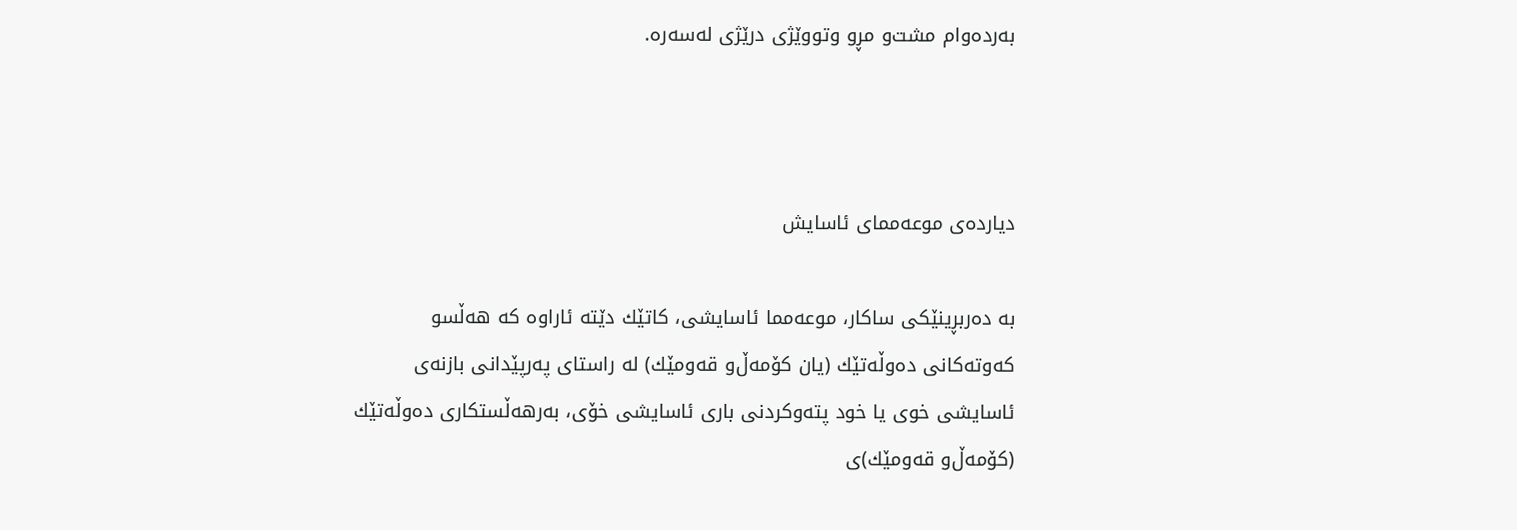به‌رده‌وام مشت‌و مڕ‌و وتووێژی‌ درێژی‌ له‌سه‌ره‌.



دیارده‌ی‌ موعه‌ممای‌ ئاسایش

به‌ ده‌ربڕینێكی‌ ساكار، موعه‌مما ئاسایشی، كاتێك دێته‌ ئاراوه‌ كه‌ هه‌ڵسو كه‌وته‌كانی‌ ده‌وڵه‌تێك (یان كۆمه‌ڵ‌و قه‌ومێك) له‌ راستای‌ په‌رپێدانی‌ بازنه‌ی‌ ئاسایشی‌ خوی‌ یا خود پته‌وكردنی‌ باری‌ ئاسایشی‌ خۆی، به‌رهه‌ڵستكاری‌ ده‌وڵه‌تێك (كۆمه‌ڵ‌و قه‌ومێك)ی‌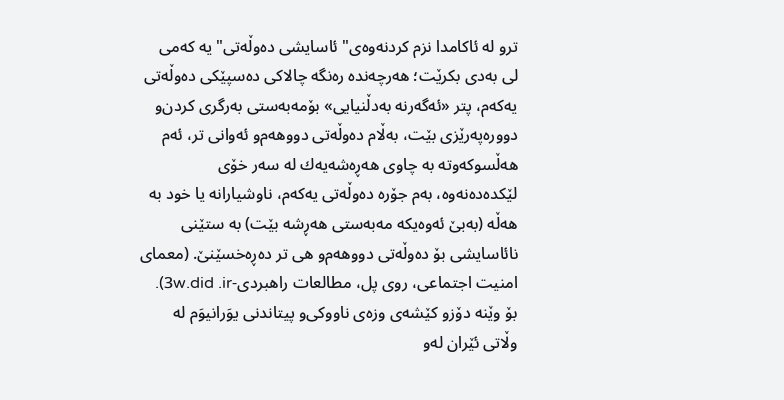تر‌و له‌ ئاكامدا نزم كردنه‌وه‌ی" ئاسایشی‌ ده‌وڵه‌تی" یه‌ كه‌می‌ لی‌ به‌دی‌ ‌بكرێت؛ هه‌رچه‌نده‌ ره‌نگه‌ چالاكی‌ ده‌سپێكی‌ ده‌وڵه‌تی‌ یه‌كه‌م، پتر «ئه‌گه‌رنه‌ به‌دڵنیایی» بۆمه‌به‌ستی‌ به‌رگری‌ كردن‌و دووره‌په‌رێزی‌ بێت، به‌ڵام ده‌وڵه‌تی‌ دووهه‌م‌و ئه‌وانی‌ تر، ئه‌م هه‌ڵسوكه‌وته‌ به‌ چاوی‌ هه‌ڕه‌شه‌یه‌ك له‌ سه‌ر خۆی‌ لێكده‌ده‌نه‌وه‌، به‌م جۆره‌ ده‌وڵه‌تی‌ یه‌كه‌م، ناوشیارانه‌ یا خود به‌ هه‌ڵه‌ (به‌بێ‌ ئه‌وه‌یكه‌ مه‌به‌ستی‌ هه‌ڕشه‌ بێت) به‌ ستێنی‌ نائاسایشی‌ بۆ ده‌وڵه‌تی‌ دووهه‌م‌و هی‌ تر ده‌ڕه‌خسێنێ‌. (معمای‌ امنیت اجتماعی، روی‌ پل، مطالعات راهبردی-3w.did .ir). بۆ وێنه‌ دۆز‌و كێشه‌ی‌ وزه‌ی‌ ناووكی‌‌و پیتاندنی‌ یوَرانیوَم له‌ وڵاتی‌ ئێران له‌و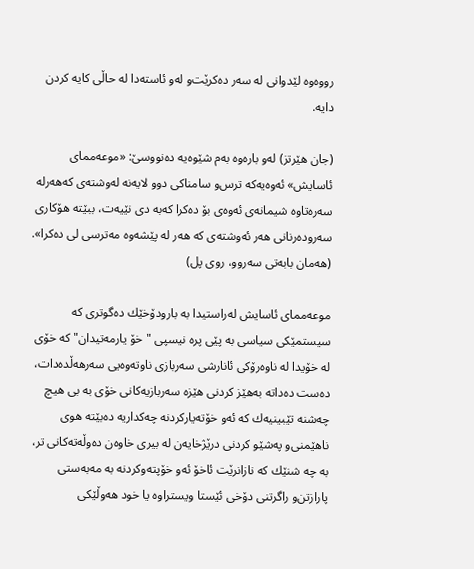رووه‌وه‌ لێدوانی‌ له‌ سه‌ر ده‌كرێت‌و له‌و ئاسته‌دا له‌ حاڵی‌ كایه‌ كردن دایه‌.

(جان هێرتز) له‌‌و باره‌وه‌ به‌م شێوه‌یه‌ ده‌نووسێ: «موعه‌ممای‌ ئاسایش» ئه‌وه‌یه‌كه‌ ترس‌و سامناكی‌ دوو لایه‌نه‌ له‌وشته‌ی‌ كه‌هه‌رله‌ سه‌ره‌تاوه‌ شیمانه‌ی‌ ئه‌وه‌ی‌ بۆ ده‌كرا كه‌به‌ دی‌ نێیه‌ت، ببێته‌ هۆكاری‌ سه‌روده‌رنانی‌ هه‌ر ئه‌وشته‌ی‌ كه‌ هه‌ر ‌‌له‌ پێشه‌وه‌ مه‌ترسی‌ لی‌ ده‌كرا». (هه‌مان بابه‌تی‌ سه‌روو، روی‌ پل)

موعه‌ممای‌ ئاسایش له‌راستیدا به‌ بارودۆخێك ده‌گوتری‌ كه‌ سیستمێكی‌ سیاسی‌ به‌ پێی‌ پره‌ نیسپی‌ "خۆ یارمه‌تیدان" كه‌ خۆی‌ له‌ خۆیدا له‌ ناوه‌رۆكی‌ ئانارشی‌ سه‌ربازی‌ ناوته‌وه‌یی‌ سه‌رهه‌ڵده‌دات، ده‌ست ده‌داته‌ به‌هێز كردنی‌ هێزه‌ سه‌ربازیه‌كانی‌ خۆی‌ به‌ بی‌ هیچ چه‌شنه‌ تێبینیه‌ك كه‌ ئه‌و خۆته‌یاركردنه‌ چه‌كداریه‌ ده‌بێته‌ هوی‌ ناهێمنی‌‌و په‌شێو كردنی‌ درێژخایه‌ن له‌ بیری‌ خاوه‌ن ده‌وڵه‌ته‌كانی‌ تر، به‌ چه‌ شنێك كه‌ نازانرێت ئاخۆ ئه‌و خۆپته‌وكردنه‌ به‌ مه‌به‌ستی‌ پارازتن‌و راگرتنی‌ دۆخی‌ ئێستا ویستراوه‌ یا خود هه‌وڵێكی‌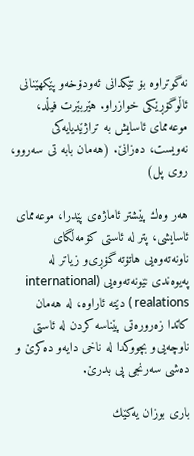نه‌گوتراوه‌ بۆ تێكدانی‌ ئه‌ودۆخه‌‌و پێكهێنانی‌ ئاڵوگۆڕێكی‌ خوازراو. هێربێرت فیڵد، موعه‌ممای‌ ئاسایش به‌ تراژێدیایه‌كی‌ نه‌ویست، ده‌زانێ. (هه‌مان بابه‌ تی‌ سه‌روو، روی‌ پل)

هه‌ر وه‌ك پێشتر ئاماژه‌ی‌ پێدرا، موعه‌ممای‌ ئاسایشی، پتر له‌ ئاستی‌ كۆمه‌ڵگای‌ ناونه‌ته‌وه‌یی‌ هاتۆته‌ گۆڕی‌‌و زیاتر له‌ په‌یوه‌ندی‌ نێونه‌ته‌وه‌یی‌ (international realations ) دێته‌ ئاراوه‌، له‌ هه‌مان كاتدا زه‌روره‌تی‌ پێناسه‌ كردن له‌ ئاستی‌ ناوچه‌یی‌‌و بچووكدا له‌ ناخی‌ دایه‌‌و ده‌كرێ‌ ‌و ده‌شی‌ سه‌رنجی‌ پی‌ بد‌رێ.

باری‌ بوزان یه‌كێك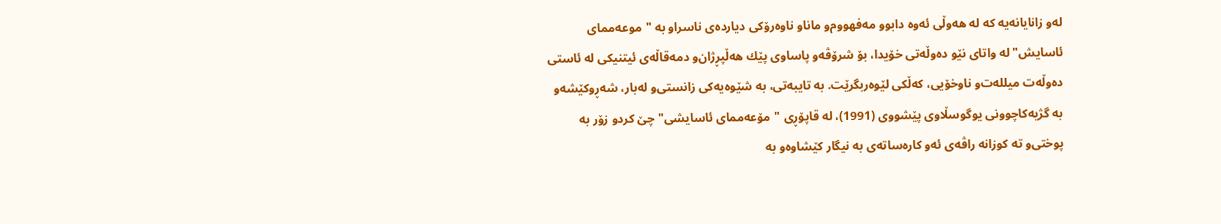له‌و‌ زانایانه‌یه‌ كه‌ له‌ هه‌وڵی‌ ئه‌وه‌ دابوو مه‌فهووم‌و ماناو‌ ناوه‌رۆكی‌ دیارده‌ی‌ ناسراو به‌ "موعه‌ممای‌ ئاسایش" له‌ واتای‌ نێو ده‌وڵه‌تی‌ خۆیدا، بۆ شرۆڤه‌‌و پاساوی‌ پێك هه‌ڵپڕژان‌و دمه‌قاڵه‌ی‌ ئیتنیكی‌ له‌ ئاستی‌ ده‌وڵه‌ت میلله‌ت‌و ناوخۆیی، كه‌ڵكی‌ لێوه‌ربگرێت. به‌ تایبه‌تی، به‌ شێوه‌یه‌كی‌ زانستی‌‌و له‌بار، شه‌ڕوكێشه‌‌و به‌ گژیه‌كاچوونی‌ یوگوسڵاوی‌ پێشووی‌ (1991)، له‌ قاپۆڕی‌ "مۆعه‌ممای‌ ئاسایشی" چێ‌ كرد‌و زۆر به‌ پوختی‌‌و ته‌ كوزانه‌ راڤه‌ی‌ ئه‌و كاره‌ساته‌ی‌ به‌ نیگار كێشاوه‌‌و به‌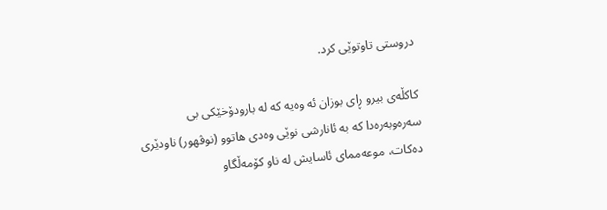دروستی‌ تاوتوێی‌ كرد.

كاكڵه‌ی‌ بیرو ڕای‌ بوزان ئه‌ وه‌یه‌ كه‌ له‌ بارودۆخێكی‌ بی‌ سه‌ره‌وبه‌ره‌دا كه‌ به‌ ئانارشی‌ نوێی‌ وه‌دی‌ هاتوو (نوڤهور) ناودێری‌ ده‌كات، موعه‌ممای‌ ئاسایش له‌ ناو كۆمه‌ڵگا‌و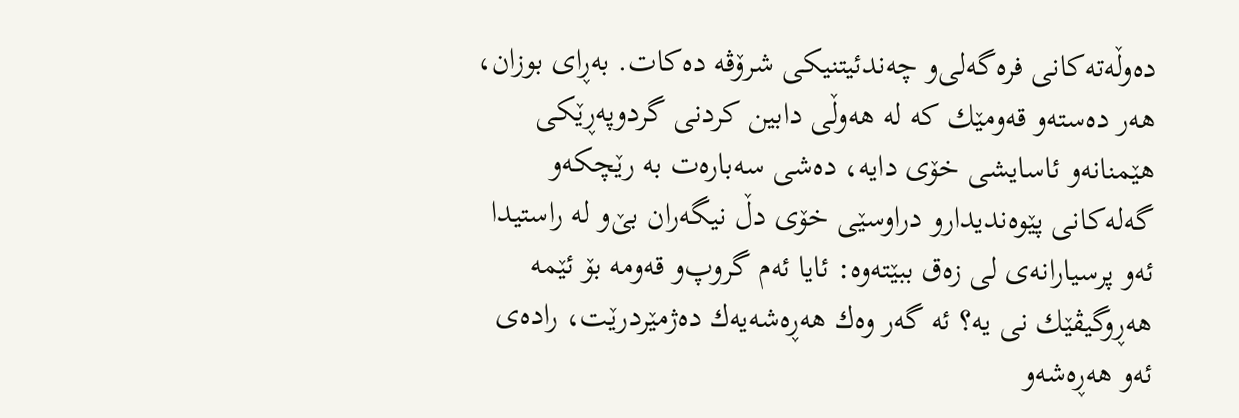ده‌وڵه‌ته‌كانی‌ فره‌گه‌لی‌‌و چه‌ندئیتنیكی‌ شرۆڤه‌ ده‌كات. به‌ڕای‌ بوزان، هه‌ر ده‌سته‌‌و قه‌ومێك كه‌ له‌ هه‌وڵی‌ دابین كردنی‌ گردوپه‌ڕێكی‌ هێمنانه‌‌و ئاسایشی‌ خۆی‌ دایه‌، ده‌شی‌ سه‌باره‌ت به‌ رێچكه‌‌و گه‌له‌كانی‌ پێوه‌ندیدار‌و دراوسێی‌ خۆی‌ دڵ نیگه‌ران بێ‌‌و له‌ راستیدا ئه‌و پرسیارانه‌ی‌ لی‌ زه‌ق ببێته‌وه‌: ئایا ئه‌م گروپ‌و قه‌ومه‌ بۆ ئێمه‌ هه‌ڕوگیڤێك نی‌ یه‌؟ ئه‌ گه‌ر وه‌ك هه‌ڕه‌شه‌یه‌ك ده‌ژمێردرێت، راده‌ی‌ ئه‌و هه‌ڕه‌شه‌‌و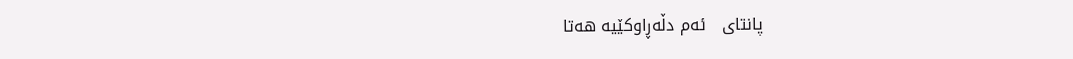پانتای‌   ئه‌م دڵه‌ڕاوكێیه‌ هه‌تا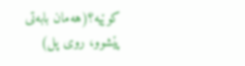كوێیه‌؟(هه‌مان بابه‌تی‌ پێشوو، روی‌ پل)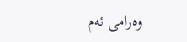وه‌رامی‌ ئه‌م